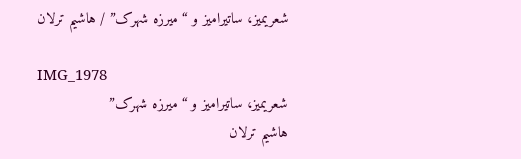شعریمیز، ساتیرامیز و “میرزه شهرک” / هاشیم ترلان

IMG_1978
شعریمیز، ساتیرامیز و “میرزه شهرک”
هاشیم ترلان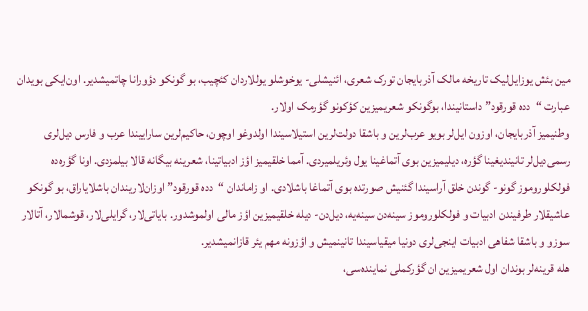مین بئش یوز‌ایل‌لیک تاریخه مالک آذربایجان تورک شعری، ائنیشلی- یوخوشلو یوللاردان کئچیب، بو گونکو دؤورانا چاتمیشدیر. اون‌ایکی بویدان عبارت “دده‌ قورقود” داستانیندا، بوگونکو شعریمیزین کؤکونو گؤرمک اولار.
وطنیمیز آذربایجان، اوزون ایل‌لر بویو عرب‌لرین و باشقا دولت‌لرین استیلاسیندا اولدوغو اوچون، حاکیم‌لرین ساراییندا عرب و فارس دیل‌لری رسمی‌دیل‌لر تانیندیغینا گؤره، دیلیمیزین بوی آتماغینا یول وئریلمیردی. آمما خلقیمیز اؤز ادبیاتینا، شعرینه بیگانه قالا بیلمزدی. اونا گؤره‌ده فولکلوروموز گونو- گوندن خلق آراسیندا گئنیش صورتده بوی آتماغا باشلادی. او زاماندان “دده قورقود” اوزان‌لاریندان باشلایاراق، بو گونکو عاشیقلار طرفیندن ادبیات و فولکلوروموز سینه‌دن سینه‌یه، دیل‌دن- دیله خلقیمیزین اؤز مالی اولموشدور. بایاتی‌لار، گرایلی‌لار، قوشمالار، آتالار سوزو و باشقا شفاهی ادبیات اینجی‌لری دونیا میقیاسیندا تانینمیش و اؤزونه مهم یئر قازانمیشدیر.
هله قرینه‌لر بوندان اول شعریمیزین ان گؤرکملی نماینده‌سی،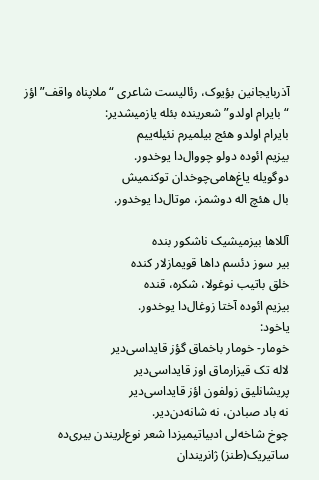آذربایجانین بؤیوک، رئالیست شاعری “ملاپناه واقف” اؤز “بایرام اولدو” شعرینده بئله یازمیشدیر:
بایرام اولدو هئج بیلمیرم نئیله‌ییم
بیزیم ائوده دولو چووال‌دا یوخدور.
دوگویله یاغ‌هامی‌چوخدان توکنمیش
بال هئچ اله دوشمز، موتال‌دا یوخدور.

آللاها بیزمیشیک ناشکور بنده
بیر سوز دئسم داها قویمازلار کنده
خلق باتیب نوغولا، شکره، قنده
بیزیم ائوده آختا زوغال‌دا یوخدور.
یاخود:
خومار- خومار باخماق گؤز قایداسی‌دیر
لاله تک قیزارماق اوز قایداسی‌دیر
پریشانلیق زولفون اؤز قایداسی‌دیر
نه باد صبادن، نه شانه‌دن‌دیر.
چوخ شاخه‌لی ادبیاتیمیزدا شعر نوع‌لریندن بیری‌ده ساتیریک(طنز) ژانریندان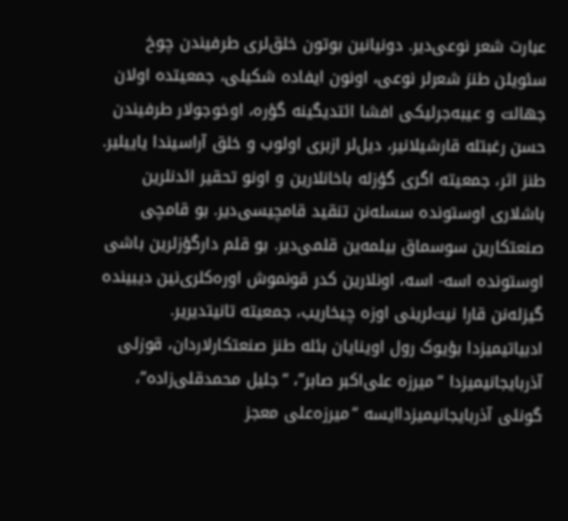عبارت شعر نوعی‌دیر. دونیانین بوتون خلق‌لری طرفیندن چوخ سئویلن طنز شعرلر نوعی، اونون ایفاده شکیلی، جمعیتده اولان جهالت و عیبه‌جرلیکی افشا ائتدیگینه گؤره، اوخوجولار طرفیندن حسن رغبتله قارشیلانیر، دیل‌لر ازبری اولوب و خلق آراسیندا یاییلیر.
طنز اثر، جمعیته اگری گؤزله باخانلارین و اونو تحقیر ائدنلرین باشلاری‌ اوستونده سسله‌نن تنقید قامچیسی‌دیر. بو قامچی صنعتکارین سوسماق بیلمه‌ین قلمی‌دیر. بو قلم دارگؤزلرین باشی اوستونده اسه- اسه، اونلارین کدر قونموش اوره‌کلری‌نین دیبینده گیزله‌نن قارا نیت‌لرینی اوزه چیخاریب، جمعیته تانیتدیریر.
ادبیاتیمیزدا بؤیوک رول اوینایان بئله طنز صنعتکارلاردان، قوزئی آذربایجانیمیزدا “میرزه علی‌اکبر صابر”، “جلیل محمدقلی‌زاده”، گونئی‌ آذربایجانیمیزدا‌ایسه “میرزه‌علی معجز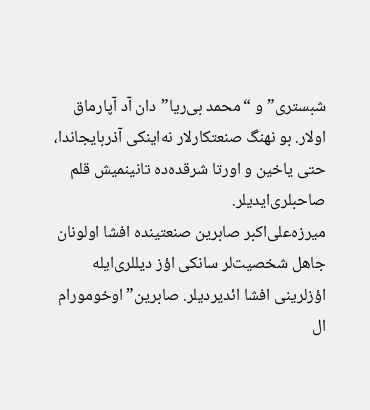شبستری” و “محمد بی‌ریا”دان آد آپارماق اولار. بو نهنگ صنعتکارلار نه‌اینکی آذربایجاندا، حتی یاخین و اورتا شرقده‌ده تانینمیش قلم صاحبلری‌ایدیلر.
میرزه‌علی‌اکبر صابرین صنعتینده افشا اولونان جاهل شخصیت‌لر سانکی اؤز دیللری‌ایله اؤزلرینی افشا ائدیردیلر. صابرین”اوخومورام ال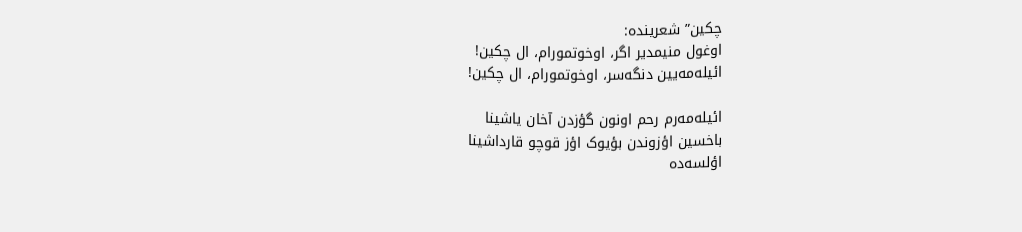چکین” شعرینده:
اوغول منیمدیر اگر، اوخوتمورام، ال چکین!
ائیله‌مه‌یین دنگه‌سر، اوخوتمورام، ال چکین!

ائیله‌مه‌رم رحم اونون گؤزدن آخان یاشینا
باخسین اؤزوندن بؤیوک اؤز قوچو قارداشینا
اؤلسه‌ده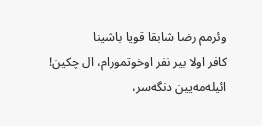وئرمم رضا شابقا قویا باشینا
کافر اولا بیر نفر اوخوتمورام، ال چکین!
ائیله‌مه‌یین دنگه‌سر،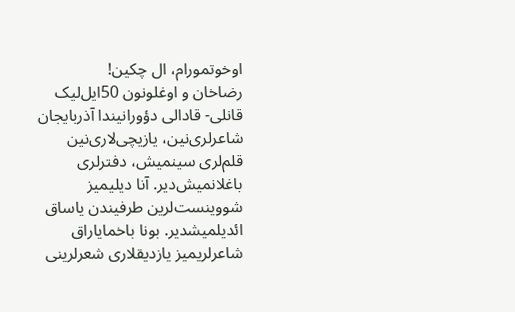اوخوتمورام، ال چکین!
رضاخان و اوغلونون 50ایل‌لیک قانلی- قادالی دؤورانیندا آذربایجان شاعرلری‌نین، یازیچی‌لاری‌نین قلم‌لری سینمیش، دفترلری باغلانمیش‌دیر. آنا دیلیمیز شووینست‌لرین طرفیندن یاساق ائدیلمیشدیر. بونا باخمایاراق شاعرلریمیز یازدیقلاری شعرلرینی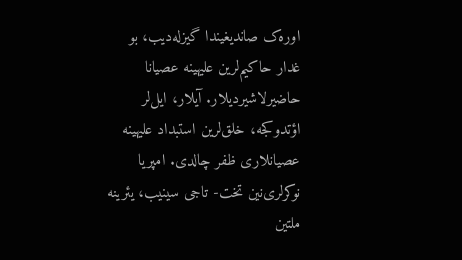اوره‌ک صاندیغیندا گیزله‌دیب، بو غدار حاکیم‌لرین علیهینه عصیانا حاضیرلاشیردیلار. آیلار، ایل‌لر اؤتدوکجه، خلق‌لرین استبداد علیهینه عصیانلاری ظفر چالدی. امپریا نوکرلری‌نین تخت- تاجی سینیب، یئرینه ملتین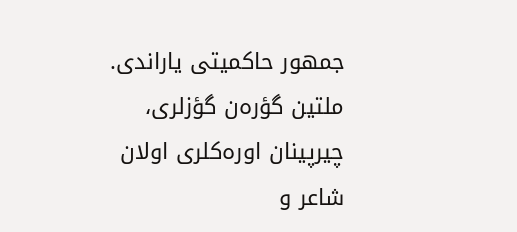جمهور حاکمیتی یاراندی. ملتین گؤره‌ن گؤزلری، چیرپینان اوره‌کلری اولان شاعر و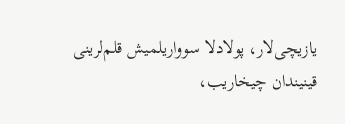یازیچی‌لار، پولادلا سوواریلمیش قلم‌لرینی قینیندان چیخاریب،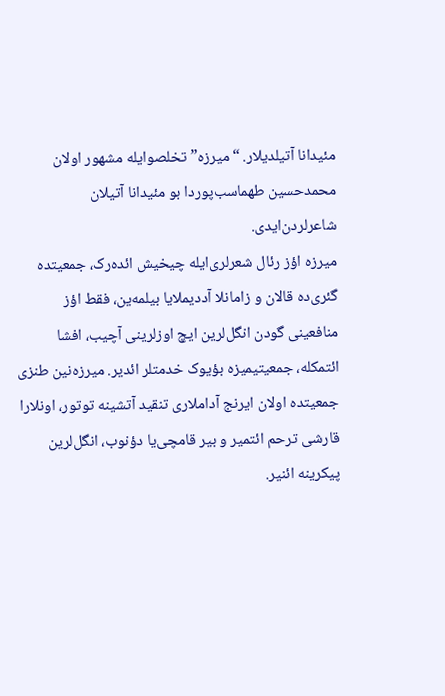مئیدانا آتیلدیلار. “میرزه” تخلصوایله مشهور اولان محمدحسین طهماسب‌پوردا بو مئیدانا آتیلان شاعرلردن‌ایدی.
میرزه اؤز رئال شعرلری‌ایله چیخیش ائده‌رک، جمعیتده گئری‌ده قالان و زامانلا آددیملایا بیلمه‌ین، فقط اؤز منافعینی گودن انگل‌لرین ایچ اوزلرینی آچیب، افشا ائتمکله، جمعیتیمیزه بؤیوک خدمتلر ائدیر. میرزه‌نین طنزی جمعیتده اولان ایرنج آداملاری تنقید آتشینه توتور، اونلارا قارشی ترحم ائتمیر و بیر قامچی‌یا دؤنوب، انگل‌لرین پیکرینه ائنیر.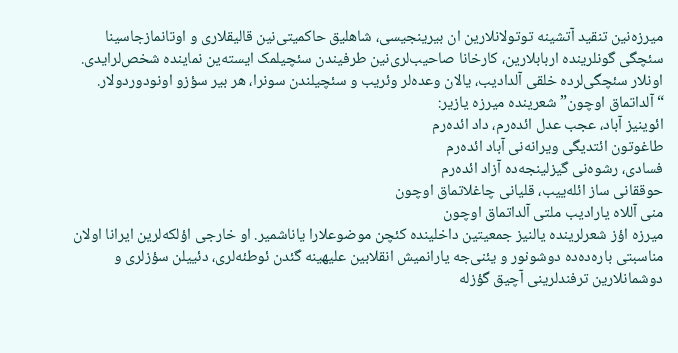میرزه‌نین تنقید آتشینه توتولانلارین ان بیرینجیسی، شاهلیق حاکمیتی‌نین قالیقلاری و اوتانمازجاسینا سئچگی گونلرینده اربابلارین، کارخانا صاحیب‌لری‌نین طرفیندن سئچیلمک ایسته‌ین نماینده شخص‌لر‌ایدی. اونلار سئچگی‌‌لرده خلقی آلدادیب، یالان وعده‌لر وئریب و سئچیلندن سونرا، هر بیر سؤزو اونودوردولار. “آلداتماق اوچون” شعرینده میرزه یازیر:
ائوینیز آباد، عجب عدل ائده‌رم، داد ائده‌رم
طاغوتون ائتدیگی ویرانه‌نی آباد ائده‌رم
فسادی، رشوه‌نی گیزلینجه‌ده آزاد ائده‌رم
حوققانی ساز ائله‌ییب، قلیانی چاغلاتماق اوچون
منی آللاه یارادیب ملتی آلداتماق اوچون
میرزه اؤز شعرلرینده یالنیز جمعیتین داخلینده کئچن موضوعلارا یاناشمیر. او خارجی اؤلکه‌لرین ایرانا اولان مناسبتی باره‌ده‌ده دوشونور و یئنی‌جه یارانمیش انقلابین علیهینه گئدن ئوطئه‌لری، دئییلن سؤزلری و دوشمانلارین ترفندلرینی آچیق گؤزله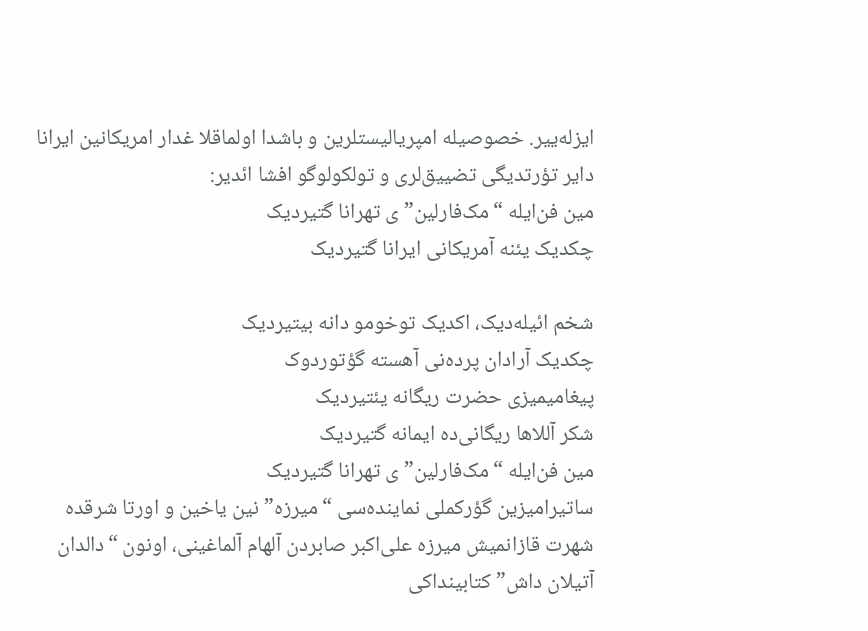ایزله‌ییر. خصوصیله امپریالیستلرین و باشدا اولماقلا غدار امریکانین ایرانا دایر تؤرتدیگی تضییق‌لری و تولکولوگو افشا ائدیر:
مین فن‌ایله “مک‌فارلین”ی تهرانا گتیردیک
چکدیک یئنه آمریکانی ایرانا گتیردیک

شخم ائیله‌دیک، اکدیک توخومو دانه بیتیردیک
چکدیک آرادان پرده‌نی آهسته گؤتوردوک
پیغامیمیزی حضرت ریگانه یئتیردیک
شکر آللاها ریگانی‌ده ایمانه گتیردیک
مین فن‌ایله “مک‌فارلین”ی تهرانا گتیردیک
ساتیرامیزین گؤرکملی نماینده‌سی “میرزه”نین یاخین و اورتا شرقده شهرت قازانمیش میرزه علی‌اکبر صابردن آلهام آلماغینی، اونون “دالدان آتیلان داش” کتابینداکی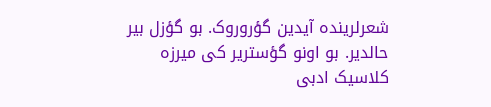شعرلرینده آیدین گؤروروک. بو گؤزل بیر حالدیر. بو اونو گؤستریر کی میرزه کلاسیک ادبی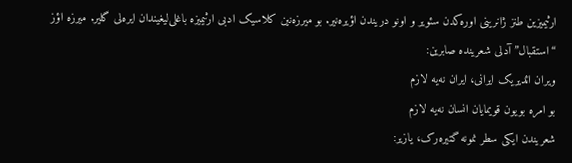ارثیمیزین طنز ژانرینی اوره‌کدن سئویر و اونو دریندن اؤیره‌نیر. بو میرزه‌نین کلاسیک ادبی ارثیمیزه باغلی‌لیغیندان ایره‌لی گلیر. میرزه اؤز “استقبال” آدلی شعرینده صابرین:
ویران ائدیریک ایرانی، ایران نه‌یه لازم
بو امره بویون قویمایان انسان نه‌یه لازم
شعریندن ایکی سطر نمونه گتیره‌رک، یازیر: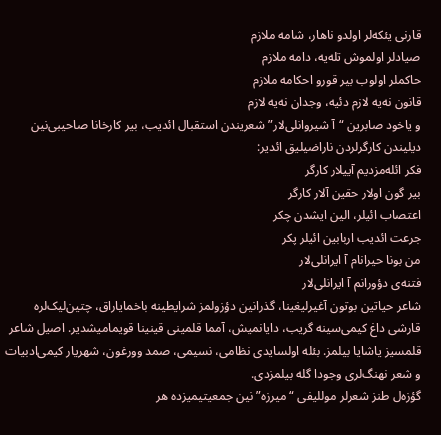قارنی یئکه‌لر اولدو ناهار، شامه ملازم
صیادلر اولموش تله‌یه، دامه ملازم
حاکملر اولوب بیر قورو احکامه ملازم
قانون نه‌یه لازم دئیه، وجدان نه‌یه لازم
و یاخود صابرین “آ شیروانلی‌لار” شعریندن استقبال ائدیب، بیر کارخانا صاحیبی‌نین دیلیندن کارگرلردن ناراضیلیق ائدیر:
فکر ائله‌مزدیم آییلار کارگر
بیر گون اولار حقین آلار کارگر
اعتصاب ائیلر، الین ایشدن چکر
جرعت ائدیب اربابین ائیلر پکر
من بونا حیرانام آ ایرانلی‌لار
فتنه‌ی دؤورانم آ ایرانلی‌لار
شاعر حیاتین بوتون آغیرلیغینا، گذرانین دؤزولمز شرایطینه باخمایاراق، چتین‌لیک‌لره قارشی داغ کیمی‌سینه گریب، دایانمیش، آمما قلمینی قینینا قویمامیشدیر. اصیل شاعر قلمسیز یاشایا بیلمز. بئله اولسایدی نظامی، نسیمی، صمد وورغون، شهریار کیمی‌ادبیات و شعر نهنگ‌لری وجودا گله بیلمزدی.
گؤزه‌ل طنز شعرلر موللیفی “میرزه”نین جمعیتیمیزده هر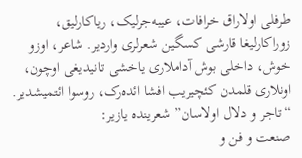طرفلی اولاراق خرافات، عیبه‌جرلیک، ریاکارلیق، زوراکارلیغا قارشی کسگین شعرلری واردیر. شاعر، اوزو خوش، داخلی بوش آداملاری یاخشی تانیدیغی اوچون، اونلاری قلمدن کئچیریب افشا ائده‌رک، روسوا ائتمیشدیر. “تاجر و دلال اولاسان” شعرینده یازیر:
صنعت و فن و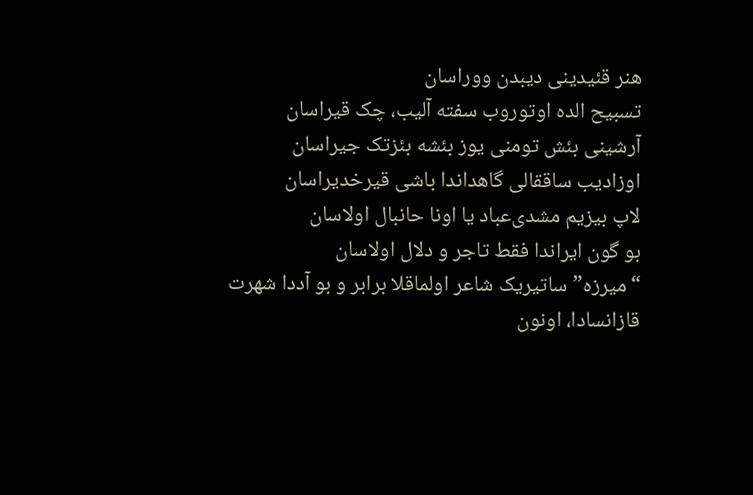هنر قئیدینی دیبدن ووراسان
تسبیح الده اوتوروب سفته آلیب، چک قیراسان
آرشینی بئش تومنی یوز بئشه بئزتک جیراسان
اوزادیب ساققالی گاهداندا باشی قیرخدیراسان
لاپ بیزیم مشدی‌عباد یا اونا حانبال اولاسان
بو گون ایراندا فقط تاجر و دلال اولاسان
“میرزه” ساتیریک شاعر اولماقلا برابر و بو آددا شهرت قازانسادا، اونون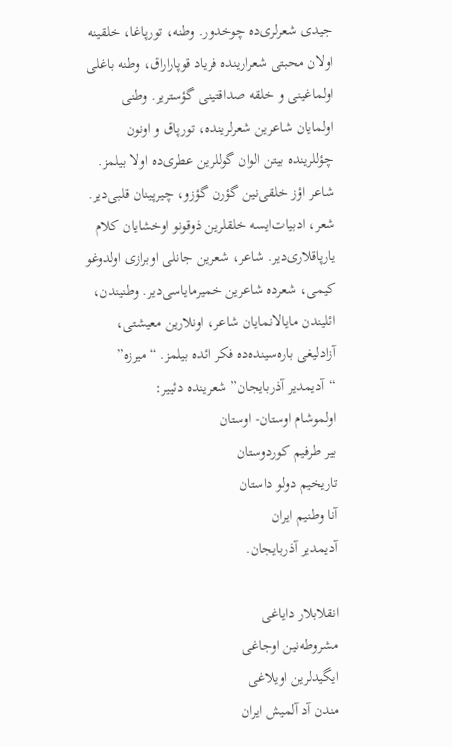جیدی شعرلری‌ده چوخدور. وطنه، تورپاغا، خلقینه اولان محبتی شعرارینده فریاد قوپاراراق، وطنه باغلی اولماغینی و خلقه صداقتینی گؤستریر. وطنی اولمایان شاعرین شعرلرینده، تورپاق و اونون چؤللرینده بیتن الوان گوللرین عطری‌ده اولا بیلمز. شاعر اؤز خلقی‌نین گؤرن گؤزو، چیرپینان قلبی‌‌دیر. شعر، ادبیات‌ایسه خلقلرین ذوقونو اوخشایان کلام یارپاقلاری‌دیر. شاعر، شعرین جانلی اوبرازی اولدوغو کیمی، شعرده شاعرین خمیرمایاسی‌دیر. وطنیندن، ائلیندن مایالانمایان شاعر، اونلارین معیشتی، آزادلیغی باره‌سینده‌ده فکر ائده بیلمز. “میرزه” “آدیمدیر آذربایجان” شعرینده دئییر:
اولموشام اوستان- اوستان
بیر طرفیم کوردوستان
تاریخیم دولو داستان
آنا وطنیم ایران
آدیمدیر آذربایجان.

انقلابلار دایاغی
مشروطه‌نین اوجاغی
ایگیدلرین اویلاغی
مندن آد آلمیش ایران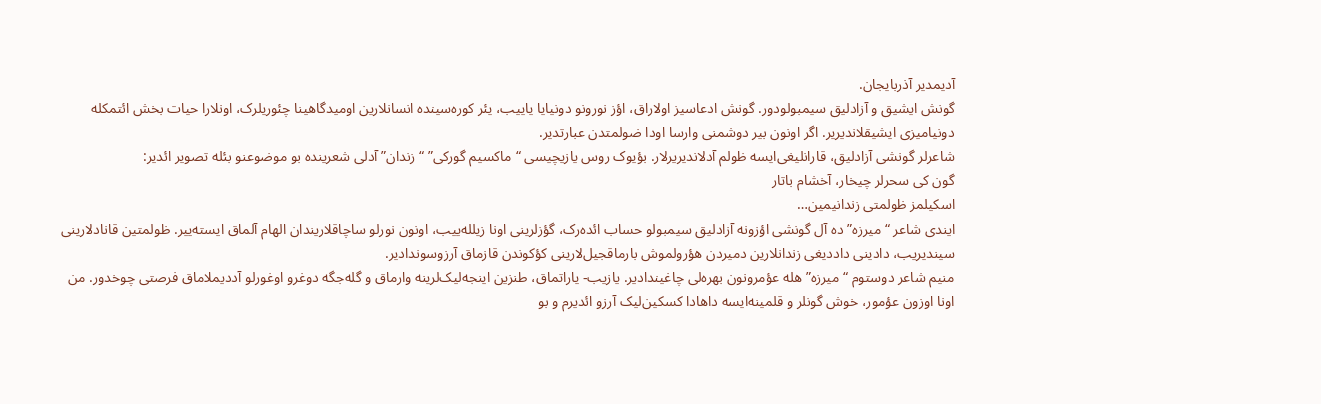آدیمدیر آذربایجان.
گونش ایشیق و آزادلیق سیمبولودور. گونش ادعاسیز اولاراق، اؤز نورونو دونیایا یاییب، یئر کوره‌سینده انسانلارین اومیدگاهینا چئوریلرک، اونلارا حیات بخش ائتمکله دونیامیزی ایشیقلاندیریر. اگر اونون بیر دوشمنی وارسا اودا ضولمتدن عبارتدیر.
شاعرلر گونشی آزادلیق، قارانلیغی‌ایسه ظولم آدلاندیریرلار. بؤیوک روس یازیچیسی “ماکسیم گورکی” “زندان” آدلی شعرینده بو موضوعنو بئله تصویر ائدیر:
گون کی سحرلر چیخار، آخشام باتار
اسکیلمز ظولمتی زندانیمین…
ایندی شاعر “میرزه”ده آل گونشی اؤزونه آزادلیق سیمبولو حساب ائده‌رک، گؤزلرینی اونا زیلله‌ییب، اونون نورلو ساچاقلاریندان الهام آلماق ایسته‌ییر. ظولمتین قانادلارینی سیندیریب، دادینی داددیغی زندانلارین دمیردن هؤرولموش بارماقجیل‌لارینی کؤکوندن قازماق آرزوسوندادیر.
منیم شاعر دوستوم “میرزه” هله عؤمرونون بهره‌لی چاغیندادیر. یازیب- یاراتماق، طنزین اینجه‌لیک‌لرینه وارماق و گله‌جگه دوغرو اوغورلو آددیملاماق فرصتی چوخدور. من اونا اوزون عؤمور، خوش گونلر و قلمینه‌ایسه داهادا کسکین‌لیک آرزو ائدیرم و بو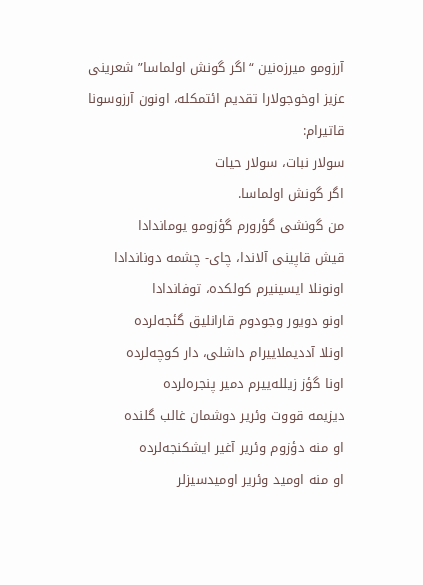آرزومو میرزه‌نین “اگر گونش اولماسا” شعرینی عزیز اوخوجولارا تقدیم ائتمکله، اونون آرزوسونا قاتیرام:
سولار نبات، سولار حیات
اگر گونش اولماسا.
من گونشی گؤرورم گؤزومو یوماندادا
قیش قاپینی آلاندا، چای- چشمه دوناندادا
اونونلا ایسینیرم کولکده، توفاندادا
اونو دویور وجودوم قارانلیق گئجه‌لرده
اونلا آددیملاییرام داشلی، دار کوچه‌لرده
اونا گؤز زیلله‌ییرم دمیر پنجره‌لرده
دیزیمه قووت وئریر دوشمان غالب گلنده
او منه دؤزوم وئریر آغیر ایشکنجه‌لرده
او منه اومید وئریر اومیدسیزلر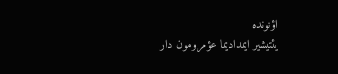اؤنونده
یئتیشیر ایمدادیما عؤمرومون دار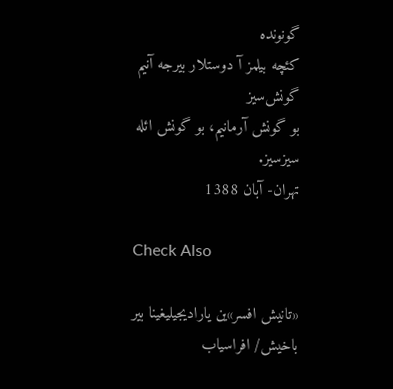گونونده
کئچه بیلمز آ دوستلار بیرجه آنیم گونش‌سیز
بو گونش آرمانیم، بو گونش ائله سیزسیز.
تهران- آبان 1388

Check Also

«تانیش افسر»ین یارادیجیلیغینا بیر باخیش/ افراسیاب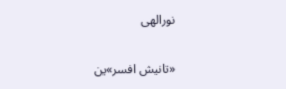نورالهی

«تانیش افسر»ین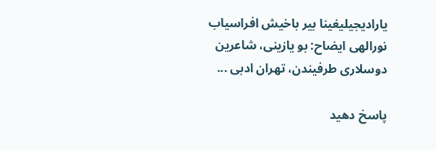یارادیجیلیغینا بیر باخیش افراسیاب نورالهی ایضاح: بو یازینی، شاعرین دوسلاری طرفیندن، تهران ادبی ...

پاسخ دهید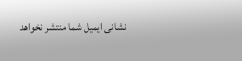نشانی ایمیل شما منتشر نخواهد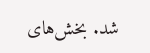شد. بخش‌های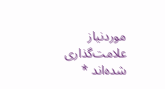موردنیاز علامت‌گذاری شده‌اند *